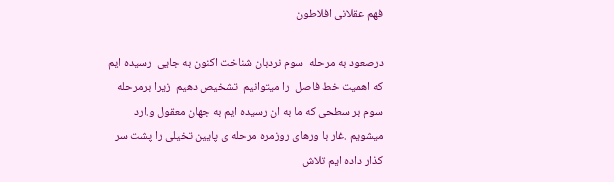فهم عقلانی افلاطون

درصعود به مرحله  سوم نردبان شناخت اکنون به جایی  رسیده ایم که اهمیت خط فاصل  را میتوانیم  تشخیص دهیم  زیرا برمرحله سوم بر سطحی که ما به ان رسیده ایم به جهان معقول و.ارد میشویم .غار با ورهای روزمره مرحله ی پایین تخیلی را پشت سر کذار داده ایم تلاش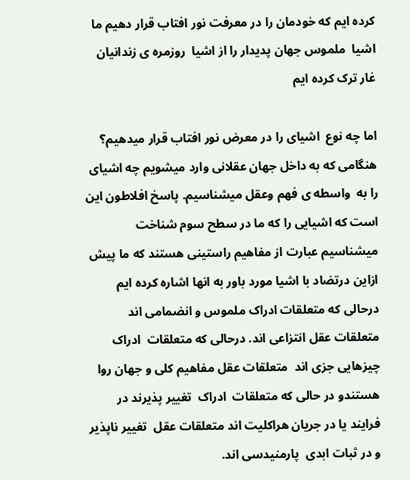کرده ایم که خودمان را در معرفت نور افتاب قرار دهیم ما اشیا  ملموس جهان پدیدار را از اشیا  روزمره ی زندانیان غار ترک کرده ایم

اما چه نوع  اشیای را در معرض نور افتاب قرار میدهیم؟ هنگامی که به داخل جهان عقلانی وارد میشویم چه اشیای را به  واسطه ی فهم وعقل میشناسیم. پاسخ افلاطون این است که اشیایی را که ما در سطح سوم شناخت میشناسیم عبارت از مفاهیم راستینی هستند که ما پیش ازاین درتضاد با اشیا مورد باور به انها اشاره کرده ایم  درحالی که متعلقات ادراک ملموس و انضمامی اند متعلقات عقل انتزاعی اند. درحالی که متعلقات  ادراک  چیزهایی جزی اند  متعلقات عقل مفاهیم کلی و جهان روا هستندو در حالی که متعلقات  ادراک  تغییر پذیرند در فرایند یا در جریان هراکلیت اند متعلقات عقل  تغییر ناپذیر و در ثبات ابدی  پارمنیدسی اند.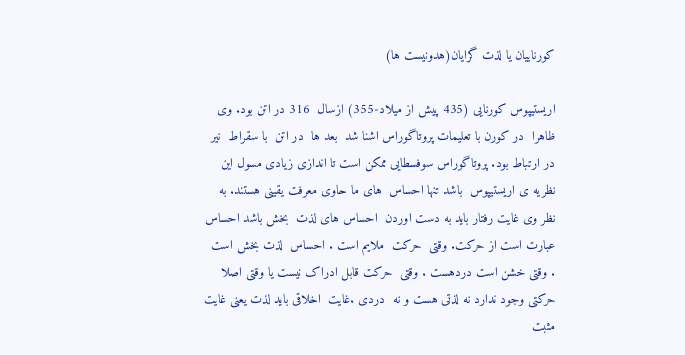کورناییان یا لذت گرایان(هدونیست ها)

اریستیپوس کورنایی (435 پیش از میلاد-355) ازسال  316 در اتن بود. وی  ظاهرا  در کورن با تعلیمات پروتاگوراس اشنا شد  بعد ها  در اتن  با سقراط  نیر در ارتباط بود. پروتاگوراس سوفسطایی ممکن است تا اندازی زیادی مسول این نظریه ی اریستیپوس  باشد تنها احساس  های ما حاوی معرفت یقینی هستند. به نظر وی غایت رفتار باید به دست اوردن  احساس های لذت  بخش باشد احساس عبارت است از حرکت. وقتی  حرکت  ملایم است . احساس  لذت بخش است . وقتی خشن است دردهست . وقتی  حرکت قابل ادراک نیست یا وقتی اصلا  حرکتی وجود ندارد نه لذتی هست و نه  دردی .غایت  اخلاقی باید لذت یعنی غایت  مثبت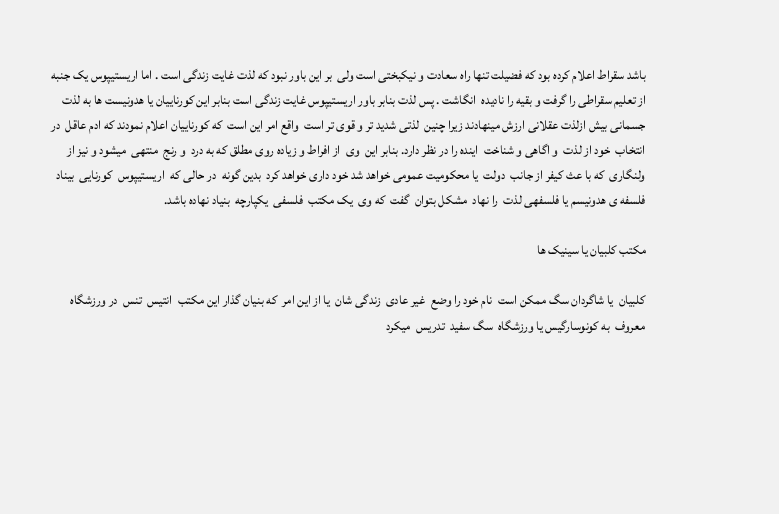باشد سقراط اعلام کرده بود که فضیلت تنها راه سعادت و نیکبختی است ولی  بر این باور نبود که لذت غایت زندگی است . اما اریستیپوس یک جنبه از تعلیم سقراطی را گرفت و بقیه را نادیده  انگاشت . پس لذت بنابر باور اریستیپوس غایت زندگی است بنابر این کورناییان یا هدونیست ها به لذت جسمانی بیش ازلذت عقلانی ارزش مینهادند زیرا چنین  لذتی شدید تر و قوی تر است  واقع امر این است  که کورناییان اعلام نمودند که ادم عاقل  در انتخاب  خود از لذت  و اگاهی و شناخت  اینده را در نظر دارد. بنابر این  وی  از افراط و زیاده روی مطلق که به درد  و رنج  منتهی  میشود و نیز از  ولنگاری  که با عث کیفر از جانب  دولت  یا محکومیت عمومی خواهد شد خود داری خواهد کرد  بدین گونه  در حالی که  اریستیپوس  کورنایی  بیناد فلسفه ی هدونیسم یا فلسفهی لذت  را نهاد  مشکل بتوان  گفت  که وی  یک مکتب  فلسفی  یکپارچه  بنیاد نهاده باشد.

مکتب کلبیان یا سینیک ها

کلبیان  یا شاگردان سگ ممکن است  نام خود را وضع  غیر عادی  زندگی شان  یا از این امر  که بنیان گذار این مکتب  انتیس  تنس  در ورزشگاه  معروف  به کونوسارگیس یا ورزشگاه  سگ سفید  تدریس  میکرد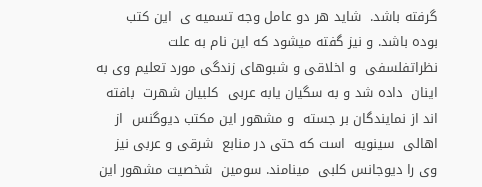گرفته باشد.  شاید هر دو عامل وجه تسمیه ی  این کتب  بوده باشد. و نیز گفته میشود که این نام به علت  نظراتفلسفی  و اخلاقی و شبوهای زندگی مورد تعلیم وی به اینان  داده شد و به سگیان یابه عربی  کلبیان شهرت  بافته اند از نمایندگان بر جسته  و مشهور این مکتب دیوگنس  از اهالی  سینویه  است که حتی در منابع  شرقی و عربی نیز وی را دیوجانس کلبی  مینامند. سومین  شخصیت مشهور این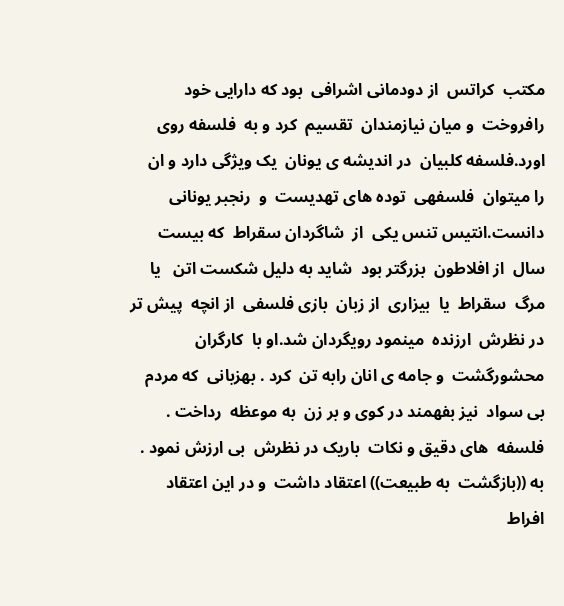مکتب  کراتس  از دودمانی اشرافی  بود که دارایی خود رافروخت  و میان نیازمندان  تقسیم  کرد و به  فلسفه روی اورد.فلسفه کلبیان  در اندیشه ی یونان  یک ویژگی دارد و ان  را میتوان  فلسفهی  توده های تهدیست  و  رنجبر یونانی دانست.انتیس تنس یکی  از  شاگردان سقراط  که بیست سال  از افلاطون  بزرگتر بود  شاید به دلیل شکست اتن   یا  مرگ  سقراط  یا  بیزاری  از زبان  بازی فلسفی  از انچه  پیش تر در نظرش  ارزنده  مینمود رویگردان شد.او با  کارگران  محشورگشت  و جامه ی انان رابه تن  کرد . بهزبانی  که مردم  بی سواد  نیز بفهمند در کوی و بر زن  به موعظه  رداخت . فلسفه  های دقیق و نکات  باریک در نظرش  بی ارزش نمود . به ((بازگشت  به طبیعت)) اعتقاد داشت  و در این اعتقاد  افراط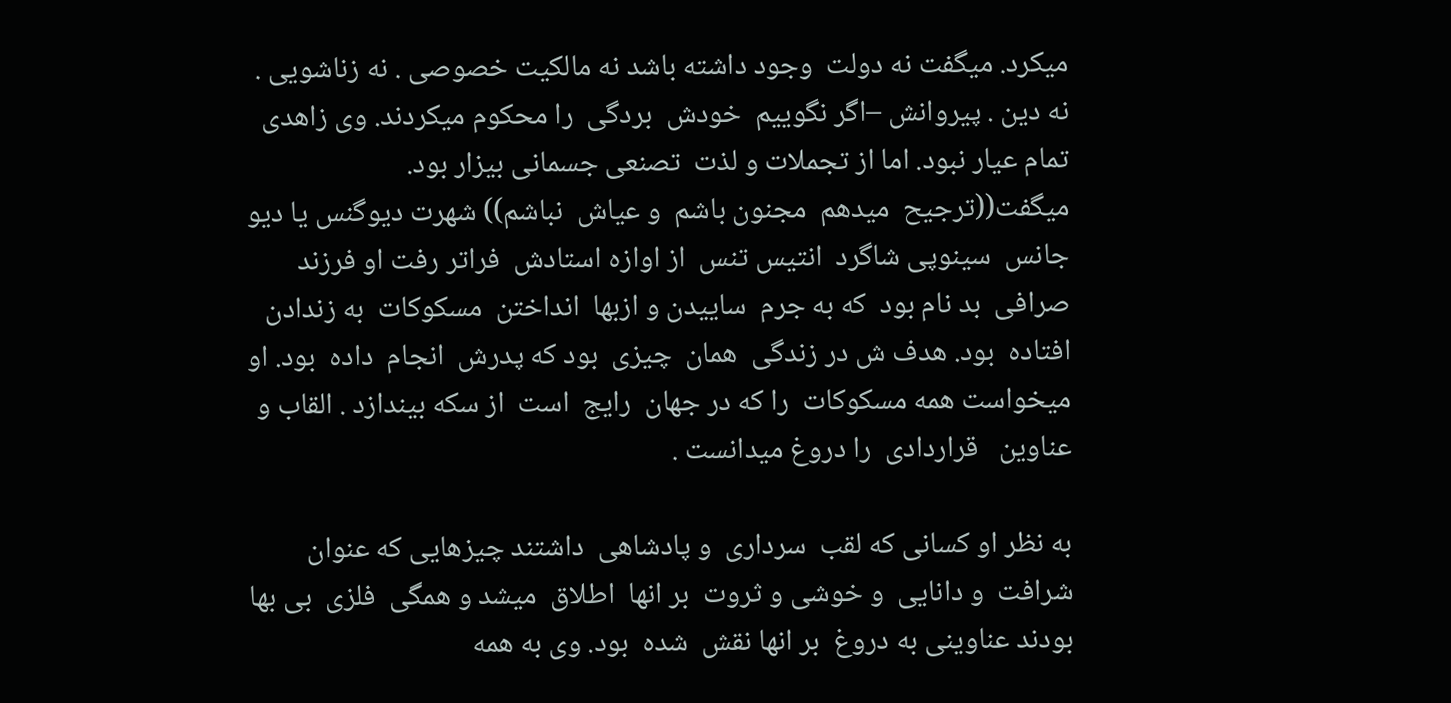میکرد. میگفت نه دولت  وجود داشته باشد نه مالکیت خصوصی . نه زناشویی . نه دین . پیروانش –اگر نگوییم  خودش  بردگی  را محکوم میکردند. وی زاهدی  تمام عیار نبود. اما از تجملات و لذت  تصنعی جسمانی بیزار بود.  میگفت((ترجیح  میدهم  مجنون باشم  و عیاش  نباشم)) شهرت دیوگنس یا دیو جانس  سینوپی شاگرد  انتیس تنس  از اوازه استادش  فراتر رفت او فرزند صرافی  بد نام بود  که به جرم  ساییدن و ازبها  انداختن  مسکوکات  به زندادن افتاده  بود. هدف ش در زندگی  همان  چیزی  بود که پدرش  انجام  داده  بود. او میخواست همه مسکوکات  را که در جهان  رایج  است  از سکه بیندازد . القاب و عناوین   قراردادی  را دروغ میدانست .

به نظر او کسانی که لقب  سرداری  و پادشاهی  داشتند چیزهایی که عنوان  شرافت  و دانایی  و خوشی و ثروت  بر انها  اطلاق  میشد و همگی  فلزی  بی بها  بودند عناوینی به دروغ  بر انها نقش  شده  بود. وی به همه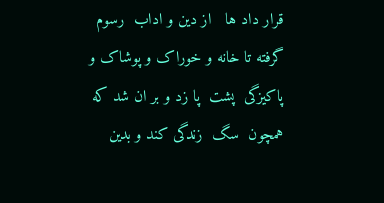قرار داد ها   از دین و اداب  رسوم  گرفته تا خانه و خوراک و پوشاک و پاکیزگی  پشت  پا زد و بر ان شد که  همچون  سگ  زندگی کند و بدین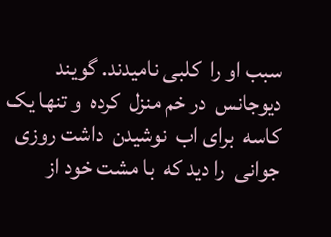سبب او را  کلبی نامیدند. گویند  دیوجانس  در خم منزل  کرده  و تنها یک  کاسه  برای اب  نوشیدن  داشت روزی جوانی  را دید که  با مشت خود از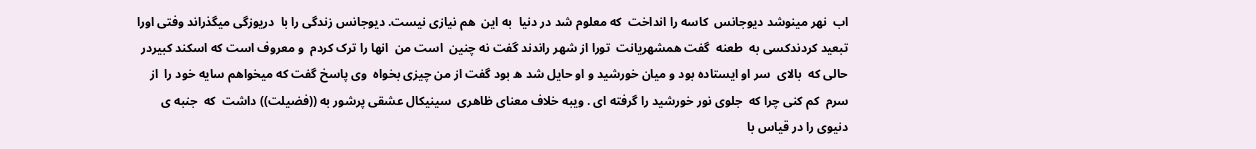اب  نهر مینوشد دیوجانس  کاسه را انداخت  که معلوم شد در دنیا  به این  هم نیازی نیست. دیوجانس زندگی را با  دریوزگی میگذراند وفتی اورا  تبعید کردندکسی به  طعنه  گفت همشهریانت  تورا از شهر راندند گفت نه چنین  است من  انها را ترک کردم  و معروف است که اسکند کبیردر حالی که  بالای  سر او ایستاده بود و میان خورشید و او حایل شد ه بود گفت از من چیزی بخواه  وی پاسخ گفت که میخواهم سایه خود را  از  سرم  کم کنی چرا که  جلوی نور خورشید را گرفته ای . ویبه خلاف معنای ظاهری  سینیکال عشقی پرشور به ((فضیلت)) داشت  که  جنبه ی دنیوی را در قیاس با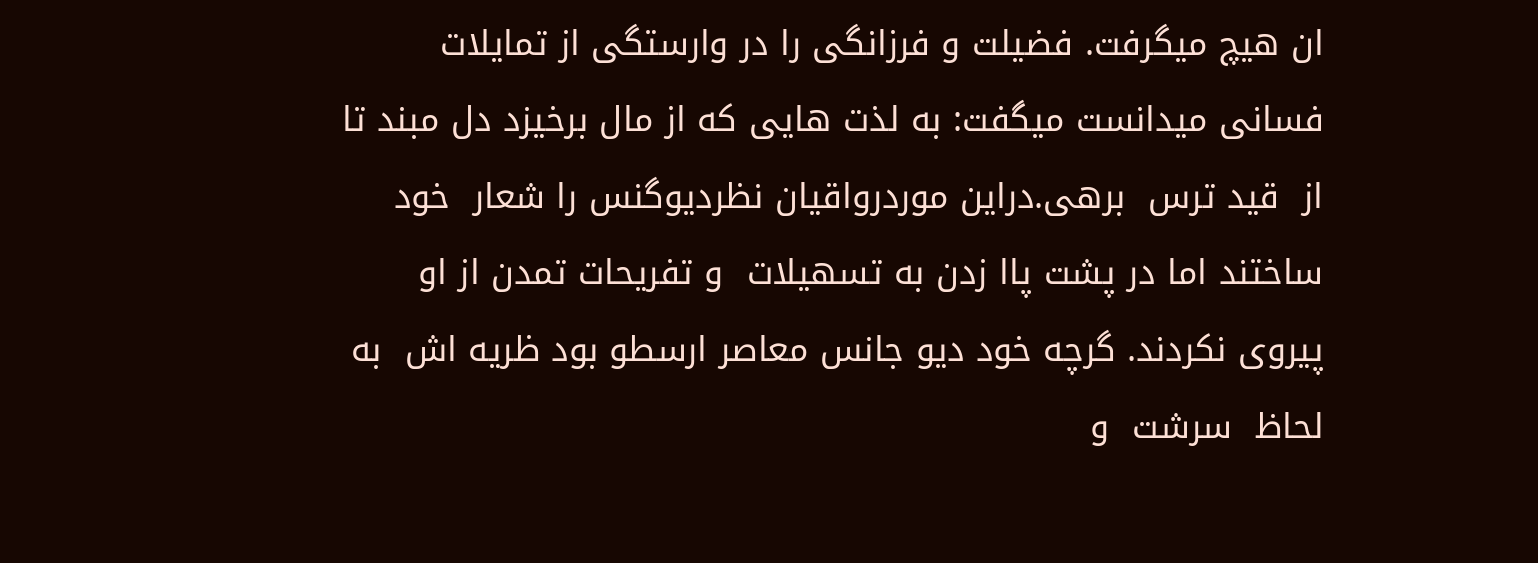ان هیچ میگرفت. فضیلت و فرزانگی را در وارستگی از تمایلات فسانی میدانست میگفت: به لذت هایی که از مال برخیزد دل مبند تا از  قید ترس  برهی.دراین موردرواقیان نظردیوگنس را شعار  خود ساختند اما در پشت پاا زدن به تسهیلات  و تفریحات تمدن از او پیروی نکردند. گرچه خود دیو جانس معاصر ارسطو بود ظریه اش  به لحاظ  سرشت  و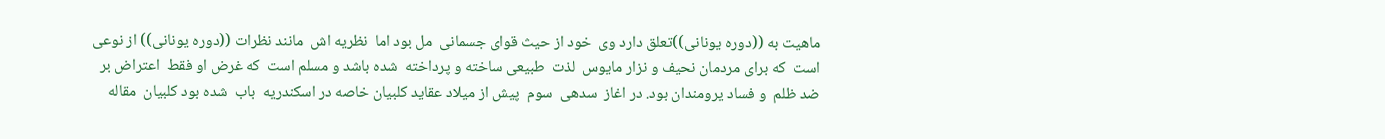ماهیت به ((دوره یونانی))تعلق دارد وی  خود از حیث قوای جسمانی  مل بود اما  نظریه اش  مانند نظرات ((دوره یونانی)) از نوعی است  که برای مردمان نحیف و نزار مایوس  لذت  طبیعی ساخته و پرداخته  شده باشد و مسلم است  که غرض او فقط  اعتراض بر ضد ظلم  و فساد یرومندان بود. در اغاز  سدهی  سوم  پیش از میلاد عقاید کلبیان خاصه در اسکندریه  باب  شده بود کلبیان  مقاله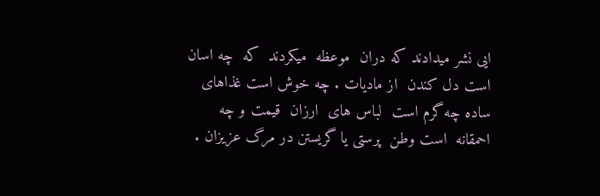ایی نشر میدادند که دران  موعظه  میکردند  که  چه اسان است دل کندن  از مادیات . چه خوش است غذاهای ساده چه گرم است  لباس های  ارزان  قیمت و چه احمقانه  است وطن  پرستی یا گریستن در مرگ عزیزان .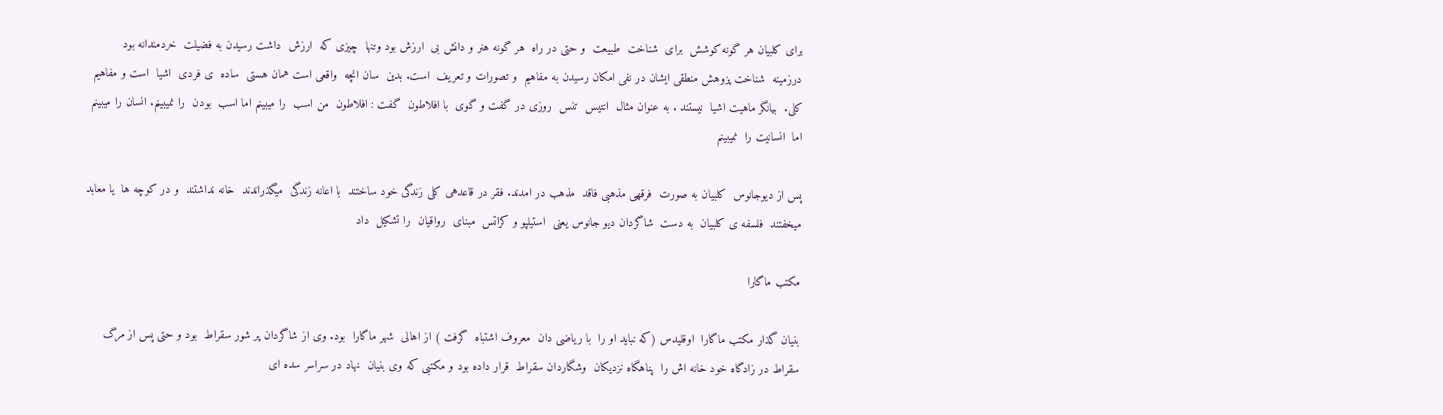برای کلبیان هر گونه کوشش  برای  شناخت  طبیعت  و حتی در راه  هر گونه هنر و دانش بی  ارزش بود وتنها  چیزی که  ارزش  داشت رسیدن به فضیلت  خردمندانه بود  درزمینه  شناخت پزوهش منطقی ایشان در نفی امکان رسیدن به مفاهیم  و تصورات و تعریف  است. بدین  سان انچه  واقعی است همان هستی  ساده  ی فردی  اشیا  است و مفاهیم  کلی.  بیانگر ماهیت اشیا  نیستند . به عنوان مثال  انتیس  تنس  روزی در گفت و گوی  با افلاطون  گفت : افلاطون  من اسب  را میبینم اما اسب  بودن  را نمیبینم. انسان را میبینم اما  انسانیت را  نمیبینم

پس از دیوجانوس  کلبیان به صورت  فرقهی مذهبی فاقد  مذهب در امدند. فقر در قاعدهی کلی زندگی خود ساختند  با اعانه زندگی  میگذراندند  خانه نداشتند  و در کوچه ها  یا معابد میخفتند  فلسفه ی کلبیان  به دست  شاگردان دیو جانوس یعنی  استیلپو و کراتس  مبنای  رواقیان  را تشکیل  داد

مکتب ماگارا

بنیان گذار مکتب ماگارا  اوقلیدس (که نباید او را  با ریاضی دان  معروف اشتباه  گرفت ) از اهالی  شهر ماگارا  بود. وی از شاگردان پر شور سقراط  بود و حتی پس از مرگ  سقراط در زادگاه خود خانه اش را  پناهگاه نزدیکان  وشگاردان سقراط  قرار داده بود و مکتبی که وی بنیان  نهاد در سراسر سده ای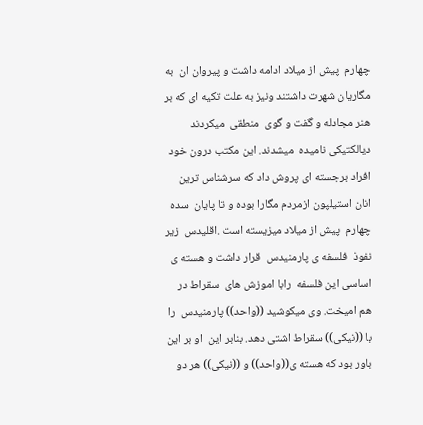چهارم  پیش از میلاد ادامه داشت و پیروان ان  به مگاریان شهرت داشتند ونیز به علت تکیه ای که بر هنر مجادله و گفت و گوی  منطقی  میکردند دیالکتیکی نامیده  میشدند. این مکتب درون خود افراد برجسته ای پروش داد که سرشناس ترین انان استیلپون ازمردم مگارا بوده و تا پایان  سده چهارم  پیش از میلاد میزیسته است .اقلیدس  زیر نفوذ  فلسفه ی پارمنیدس  قرار داشت و هسته ی اساسی این فلسفه  رابا اموزش های  سقراط در هم امیخت. وی میکوشید ((واحد)) پارمنیدس  را با ((نیکی)) سقراط اشتی دهد. بنابر این  او بر این باور بود که هسته ی((واحد)) و ((نیکی)) هر دو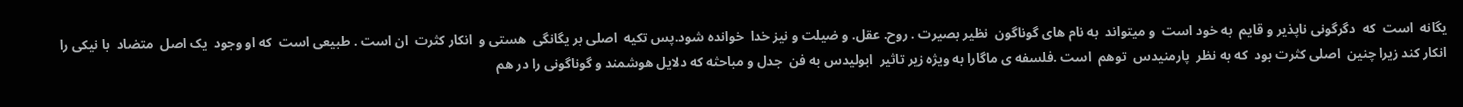یگانه  است  که  دگرگونی ناپذیر و قایم  به خود است  و میتواند  به نام های گوناگون  نظیر بصیرت . روح. عقل. و ضیلت و نیز خدا  خوانده شود.پس تکیه  اصلی بر یگانگی  هستی و  انکار کثرت  ان است . طبیعی است  که او وجود  یک اصل  متضاد  با نیکی را انکار کند زیرا چنین  اصلی کثرت بود  که به نظر  پارمنیدس  توهم  است .فلسفه ی ماگارا به ویژه زیر تاثیر  ابولیدس به فن  جدل و مباحثه که دلایل هوشمند و گوناگونی را در هم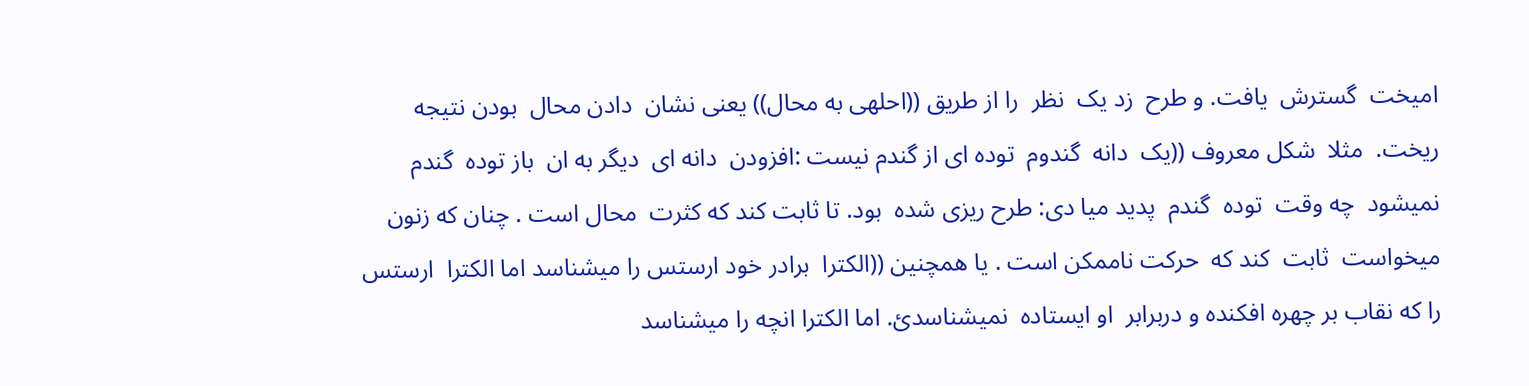امیخت  گسترش  یافت. و طرح  زد یک  نظر  را از طریق ((احلهی به محال)) یعنی نشان  دادن محال  بودن نتیجه ریخت.  مثلا  شکل معروف ((یک  دانه  گندوم  توده ای از گندم نیست :افزودن  دانه ای  دیگر به ان  باز توده  گندم نمیشود  چه وقت  توده  گندم  پدید میا دی: طرح ریزی شده  بود. تا ثابت کند که کثرت  محال است . چنان که زنون میخواست  ثابت  کند که  حرکت ناممکن است . یا همچنین ((الکترا  برادر خود ارستس را میشناسد اما الکترا  ارستس را که نقاب بر چهره افکنده و دربرابر  او ایستاده  نمیشناسدئ. اما الکترا انچه را میشناسد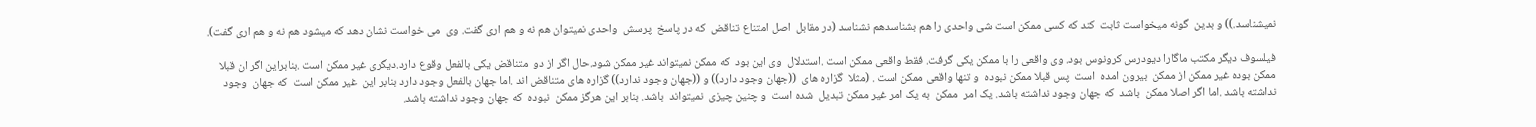نمیشناسد.)) و بدین  گونه میخواست ثابت  کند که کسی ممکن است شی واحدی را هم بشناسدهم نشناسد (در مقابل  اصل امتناع تناقض  که در پاسخ  پرسش  واحدی نمیتوان هم نه و هم اری گفت. وی  می خواست نشان دهد که میشود هم نه و هم اری گفت).

فیلسوف دیگر مکتب ماگارا دیودرس کرونوس بود. وی واقعی را با ممکن یکی گرفت. فقط واقعی ممکن است .استدلال  وی این بود  که ممکن نمیتواند غیر ممکن شود.حال اگر از دو  متناقض یکی بالفعل وقوع دارد.دیگری غیر ممکن است .بنابراین اگر ان قبلا  ممکن بوده غیر ممکن از ممکن  بیرون امده  است  پس قبلا ممکن نبوده  و تنها واقعی ممکن است . (مثلا  گزاره های  ((جهان وجود دارد)) و ((جهان وجود ندارد)) گزاره های متناقض اند .اما جهان بالفعل وجود دارد بنابر این  غیر ممکن است  که جهان  وجود نداشته باشد .اما اگر اصلا ممکن  باشد  که جهان وجود نداشته باشد. یک امر  ممکن  به یک امر غیر ممکن تبدیل  شده است  و چنین چیزی  نمیتواند  باشد. بنابر این هرگز ممکن  نبوده  که جهان وجود نداشته باشد.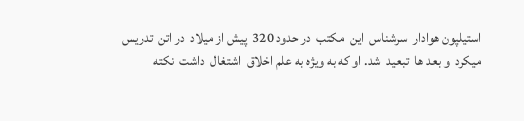استیلپون هوادار  سرشناس  این  مکتب  در حدود 320  پیش از میلاد  در اتن  تدریس  میکرد  و بعد ها  تبعید  شد. او که به ویژه به علم اخلاق  اشتغال  داشت  نکته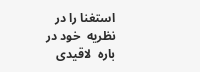استغنا را در نظریه  خود در باره  لاقیدی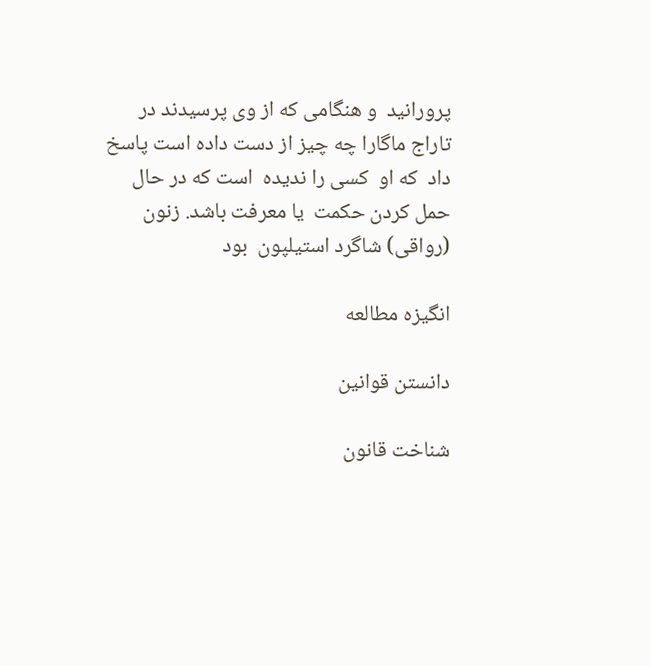پرورانید  و هنگامی که از وی پرسیدند در تاراج ماگارا چه چیز از دست داده است پاسخ داد  که او  کسی را ندیده  است که در حال  حمل کردن حکمت  یا معرفت باشد. زنون  (رواقی) شاگرد استیلپون  بود

انگيزه مطالعه

دانستن قوانین

شناخت قانون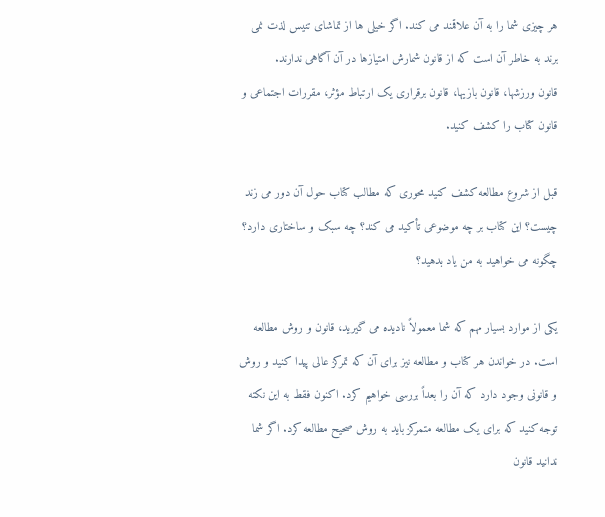هر چیزی شما را به آن علاقمند می کند. اگر خیلی ها از تماشای تنیس لذت نمی برند به خاطر آن است که از قانون شمارش امتیازها در آن آگاهی ندارند.
قانون ورزشها، قانون بازیها، قانون برقراری یک ارتباط مؤثر، مقررات اجتماعی و قانون کتاب را کشف کنید.

قبل از شروع مطالعه کشف کنید محوری که مطالب کتاب حول آن دور می زند چیست؟ این کتاب بر چه موضوعی تأکید می کند؟ چه سبک و ساختاری دارد؟ چگونه می خواهید به من یاد بدهید؟

یکی از موارد بسیار مهم که شما معمولاً نادیده می گیرید، قانون و روش مطالعه است. در خواندن هر کتاب و مطالعه نیز برای آن که تمرکز عالی پیدا کنید و روش و قانونی وجود دارد که آن را بعداً بررسی خواهیم کرد. اکنون فقط به این نکته توجه کنید که برای یک مطالعه متمرکز باید به روش صحیح مطالعه کرد. اگر شما ندانید قانون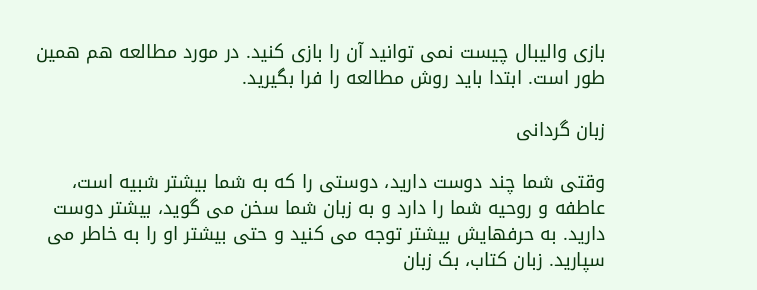بازی والیبال چیست نمی توانید آن را بازی کنید. در مورد مطالعه هم همین طور است. ابتدا باید روش مطالعه را فرا بگیرید.

زبان گردانی

وقتی شما چند دوست دارید، دوستی را که به شما بیشتر شبیه است، عاطفه و روحیه شما را دارد و به زبان شما سخن می گوید، بیشتر دوست دارید. به حرفهایش بیشتر توجه می کنید و حتی بیشتر او را به خاطر می سپارید. زبان کتاب، بک زبان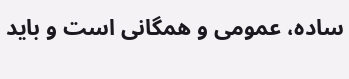ساده، عمومی و همگانی است و باید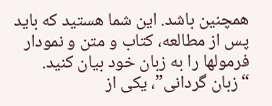همچنین باشد. این شما هستید که باید پس از مطالعه، کتاب و متن و نمودار فرمولها را به زبان خود بیان کنید. “زبان گردانی”، یکی از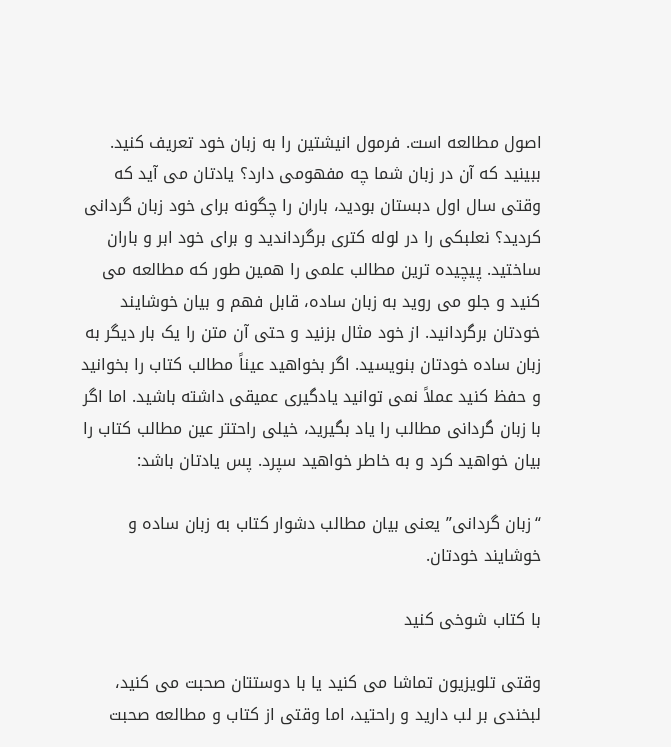اصول مطالعه است. فرمول انیشتین را به زبان خود تعریف کنید. ببینید که آن در زبان شما چه مفهومی دارد؟ یادتان می آید که وقتی سال اول دبستان بودید، باران را چگونه برای خود زبان گردانی کردید؟ نعلبکی را در لوله کتری برگرداندید و برای خود ابر و باران ساختید. پیچیده ترین مطالب علمی را همین طور که مطالعه می کنید و جلو می روید به زبان ساده، قابل فهم و بیان خوشایند خودتان برگردانید. از خود مثال بزنید و حتی آن متن را یک بار دیگر به زبان ساده خودتان بنویسید. اگر بخواهید عیناً مطالب کتاب را بخوانید و حفظ کنید عملاً نمی توانید یادگیری عمیقی داشته باشید. اما اگر با زبان گردانی مطالب را یاد بگیرید، خیلی راحتتر عین مطالب کتاب را بیان خواهید کرد و به خاطر خواهید سپرد. پس یادتان باشد:

“زبان گردانی” یعنی بیان مطالب دشوار کتاب به زبان ساده و خوشایند خودتان.

با کتاب شوخی کنید

وقتی تلویزیون تماشا می کنید یا با دوستتان صحبت می کنید، لبخندی بر لب دارید و راحتید، اما وقتی از کتاب و مطالعه صحبت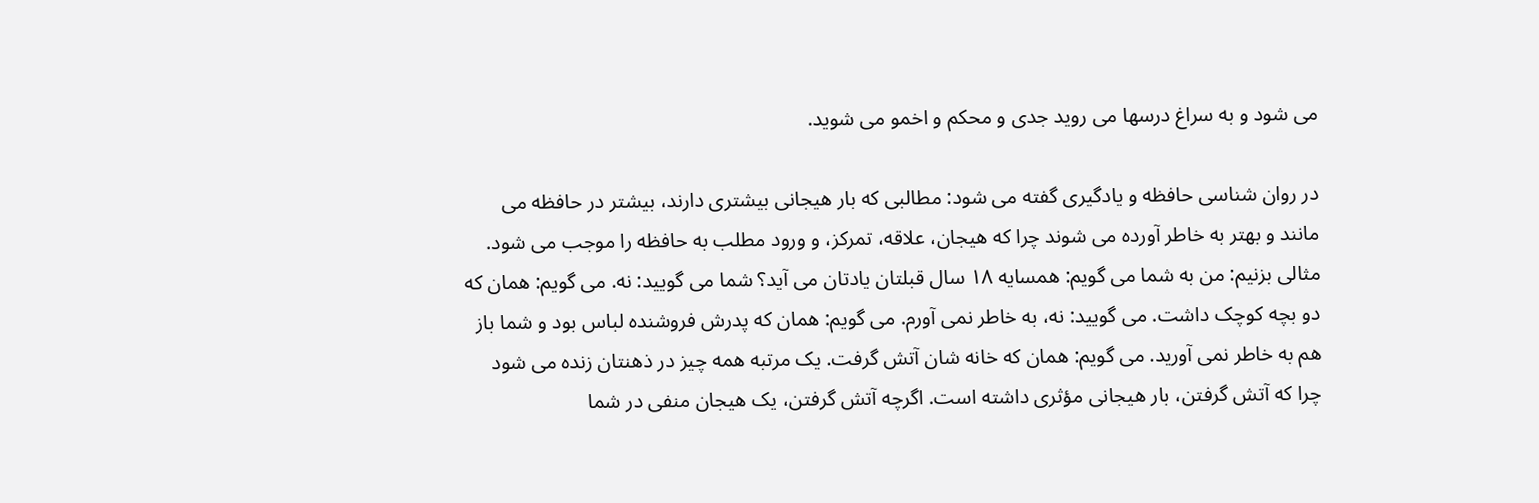می شود و به سراغ درسها می روید جدی و محکم و اخمو می شوید.

در روان شناسی حافظه و یادگیری گفته می شود: مطالبی که بار هیجانی بیشتری دارند، بیشتر در حافظه می مانند و بهتر به خاطر آورده می شوند چرا که هیجان، علاقه، تمرکز، و ورود مطلب به حافظه را موجب می شود. مثالی بزنیم: من به شما می گویم: همسایه ۱۸ سال قبلتان یادتان می آید؟ شما می گویید: نه. می گویم: همان که دو بچه کوچک داشت. می گویید: نه، به خاطر نمی آورم. می گویم: همان که پدرش فروشنده لباس بود و شما باز هم به خاطر نمی آورید. می گویم: همان که خانه شان آتش گرفت. یک مرتبه همه چیز در ذهنتان زنده می شود چرا که آتش گرفتن، بار هیجانی مؤثری داشته است. اگرچه آتش گرفتن، یک هیجان منفی در شما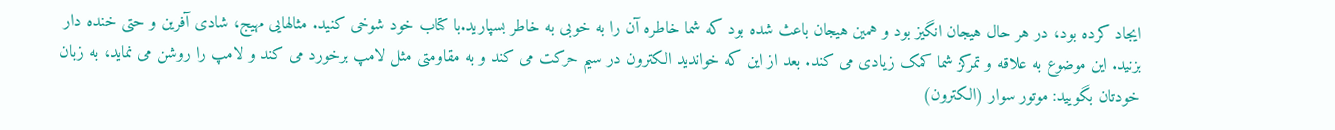ایجاد کرده بود، در هر حال هیجان انگیز بود و همین هیجان باعث شده بود که شما خاطره آن را به خوبی به خاطر بسپارید.با کتاب خود شوخی کنید. مثالهایی مهیج، شادی آفرین و حتی خنده دار بزنید. این موضوع به علاقه و تمرکز شما کمک زیادی می کند. بعد از این که خواندید الکترون در سیم حرکت می کند و به مقاومتی مثل لامپ برخورد می کند و لامپ را روشن می نماید، به زبان خودتان بگویید: موتور سوار (الکترون)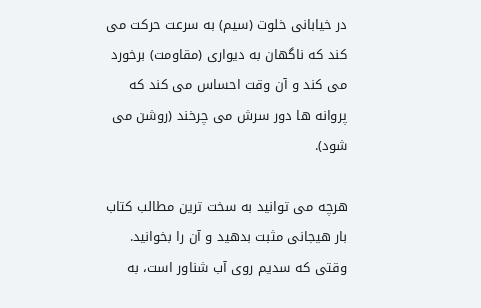در خیابانی خلوت (سیم) به سرعت حرکت می کند که ناگهان به دیواری (مقاومت) برخورد می کند و آن وقت احساس می کند که پروانه ها دور سرش می چرخند (روشن می شود).

هرچه می توانید به سخت ترین مطالب کتاب بار هیجانی مثبت بدهید و آن را بخوانید. وقتی که سدیم روی آب شناور است، به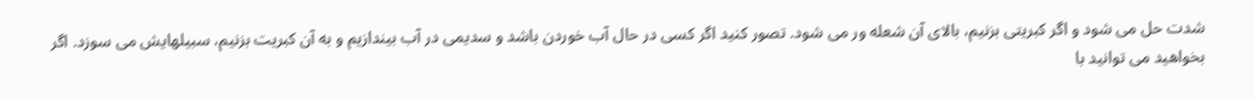شدت حل می شود و اگر کبریتی بزنیم، بالای آن شعله ور می شود. تصور کنید اگر کسی در حال آب خوردن باشد و سدیمی در آب بیندازیم و به آن کبریت بزنیم، سبیلهایش می سوزد. اگر بخواهید می توانید با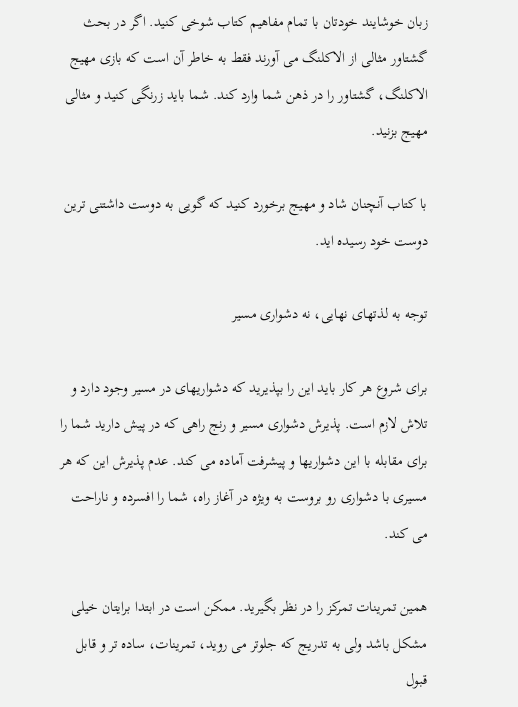زبان خوشایند خودتان با تمام مفاهیم کتاب شوخی کنید. اگر در بحث گشتاور مثالی از الاکلنگ می آورند فقط به خاطر آن است که بازی مهیج الاکلنگ، گشتاور را در ذهن شما وارد کند. شما باید زرنگی کنید و مثالی مهیج بزنید.

با کتاب آنچنان شاد و مهیج برخورد کنید که گویی به دوست داشتنی ترین دوست خود رسیده اید.

توجه به لذتهای نهایی، نه دشواری مسیر

برای شروع هر کار باید این را بپذیرید که دشواریهای در مسیر وجود دارد و تلاش لازم است. پذیرش دشواری مسیر و رنج راهی که در پیش دارید شما را برای مقابله با این دشواریها و پیشرفت آماده می کند. عدم پذیرش این که هر مسیری با دشواری رو بروست به ویژه در آغاز راه، شما را افسرده و ناراحت می کند.

همین تمرینات تمرکز را در نظر بگیرید. ممکن است در ابتدا برایتان خیلی مشکل باشد ولی به تدریج که جلوتر می روید، تمرینات، ساده تر و قابل قبول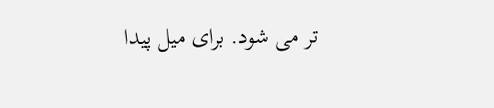تر می شود. برای میل پیدا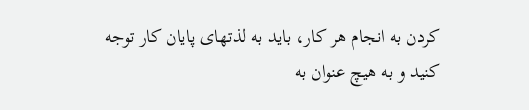کردن به انجام هر کار، باید به لذتهای پایان کار توجه کنید و به هیچ عنوان به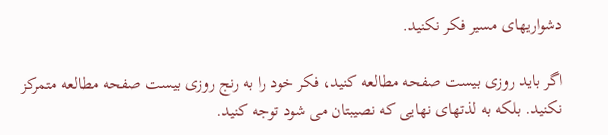دشواریهای مسیر فکر نکنید.

اگر باید روزی بیست صفحه مطالعه کنید، فکر خود را به رنج روزی بیست صفحه مطالعه متمرکز نکنید. بلکه به لذتهای نهایی که نصیبتان می شود توجه کنید.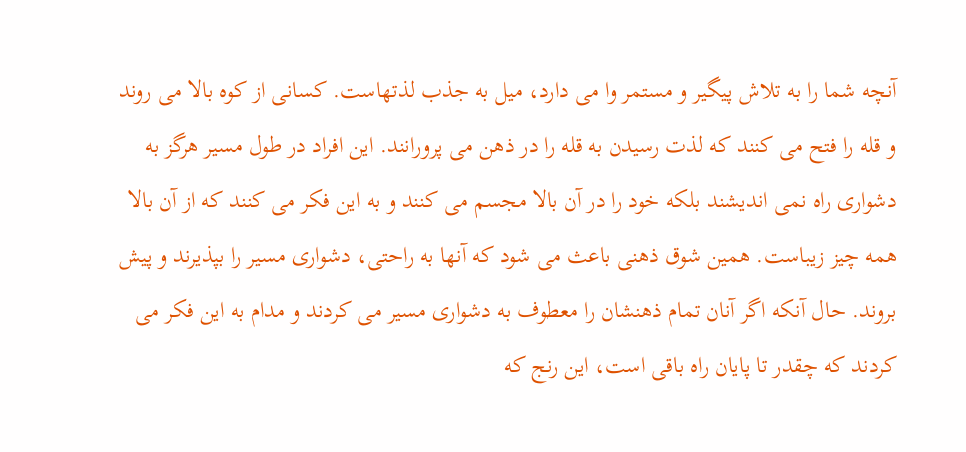آنچه شما را به تلاش پیگیر و مستمر وا می دارد، میل به جذب لذتهاست. کسانی از کوه بالا می روند و قله را فتح می کنند که لذت رسیدن به قله را در ذهن می پرورانند. این افراد در طول مسیر هرگز به دشواری راه نمی اندیشند بلکه خود را در آن بالا مجسم می کنند و به این فکر می کنند که از آن بالا همه چیز زیباست. همین شوق ذهنی باعث می شود که آنها به راحتی، دشواری مسیر را بپذیرند و پیش بروند. حال آنکه اگر آنان تمام ذهنشان را معطوف به دشواری مسیر می کردند و مدام به این فکر می کردند که چقدر تا پایان راه باقی است، این رنج که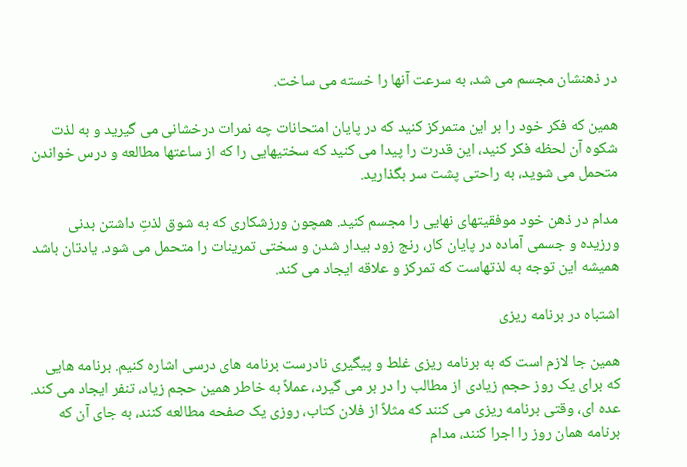در ذهنشان مجسم می شد، به سرعت آنها را خسته می ساخت.

همین که فکر خود را بر این متمرکز کنید که در پایان امتحانات چه نمرات درخشانی می گیرید و به لذت شکوه آن لحظه فکر کنید، این قدرت را پیدا می کنید که سختیهایی را که از ساعتها مطالعه و درس خواندن متحمل می شوید، به راحتی پشت سر بگذارید.

مدام در ذهن خود موفقیتهای نهایی را مجسم کنید. همچون ورزشکاری که به شوق لذتِ داشتن بدنی ورزیده و جسمی آماده در پایان کار، رنج زود بیدار شدن و سختی تمرینات را متحمل می شود. یادتان باشد همیشه این توجه به لذتهاست که تمرکز و علاقه ایجاد می کند.

اشتباه در برنامه ریزی

همین جا لازم است که به برنامه ریزی غلط و پیگیری نادرست برنامه های درسی اشاره کنیم. برنامه هایی که برای یک روز حجم زیادی از مطالب را در بر می گیرد، عملاً به خاطر همین حجم زیاد، تنفر ایجاد می کند. عده ای، وقتی برنامه ریزی می کنند که مثلاً از فلان کتاب، روزی یک صفحه مطالعه کنند، به جای آن که برنامه همان روز را اجرا کنند، مدام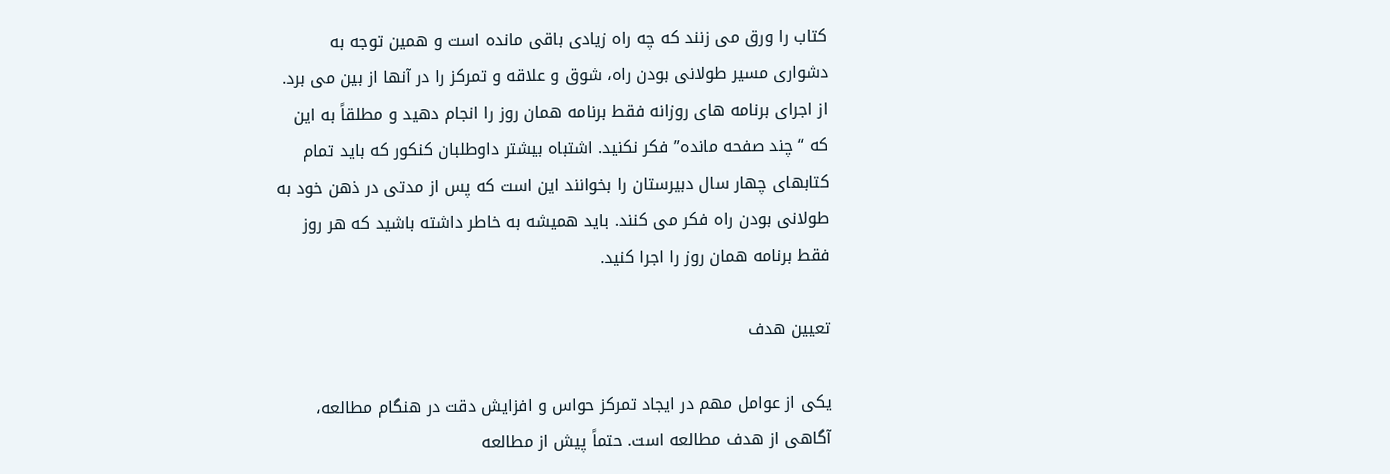کتاب را ورق می زنند که چه راه زیادی باقی مانده است و همین توجه به دشواری مسیر طولانی بودن راه، شوق و علاقه و تمرکز را در آنها از بین می برد. از اجرای برنامه های روزانه فقط برنامه همان روز را انجام دهید و مطلقاً به این که “چند صفحه مانده” فکر نکنید. اشتباه بیشتر داوطلبان کنکور که باید تمام کتابهای چهار سال دبیرستان را بخوانند این است که پس از مدتی در ذهن خود به طولانی بودن راه فکر می کنند. باید همیشه به خاطر داشته باشید که هر روز فقط برنامه همان روز را اجرا کنید.

تعیین هدف

یکی از عوامل مهم در ایجاد تمرکز حواس و افزایش دقت در هنگام مطالعه، آگاهی از هدف مطالعه است. حتماً پیش از مطالعه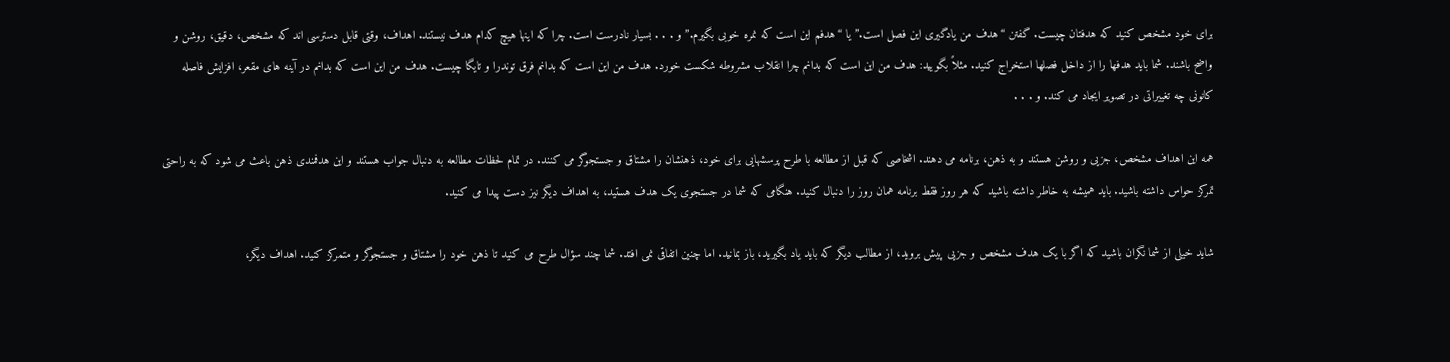برای خود مشخص کنید که هدفتان چیست. گفتن “هدف من یادگیری این فصل است.” یا “هدفم این است که نمره خوبی بگیرم.” و . . . بسیار نادرست است. چرا که اینها هیچ کدام هدف نیستند. اهداف، وقتی قابل دسترسی اند که مشخص، دقیق، روشن و واضح باشند. شما باید هدفها را از داخل فصلها استخراج کنید. مثلاً بگویید: هدف من این است که بدانم چرا انقلاب مشروطه شکست خورد. هدف من این است که بدانم فرق توندرا و تایگا چیست. هدف من این است که بدانم در آینه های مقعر، افزایش فاصله کانونی چه تغییراتی در تصویر ایجاد می کند. و . . .

همه این اهداف مشخص، جزیی و روشن هستند و به ذهن، برنامه می دهند. اشخاصی که قبل از مطالعه با طرح پرسشهایی برای خود، ذهنشان را مشتاق و جستجوگر می کنند. در تمام لحظات مطالعه به دنبال جواب هستند و این هدفمندی ذهن باعث می شود که به راحتی تمرکز حواس داشته باشید. باید همیشه به خاطر داشته باشید که هر روز فقط برنامه همان روز را دنبال کنید. هنگامی که شما در جستجوی یک هدف هستید، به اهداف دیگر نیز دست پیدا می کنید.

شاید خیلی از شما نگران باشید که اگر با یک هدف مشخص و جزیی پیش بروید، از مطالب دیگر که باید یاد بگیرید، باز بمانید. اما چنین اتفاقی نمی افتد. شما چند سؤال طرح می کنید تا ذهن خود را مشتاق و جستجوگر و متمرکز کنید. اهداف دیگر،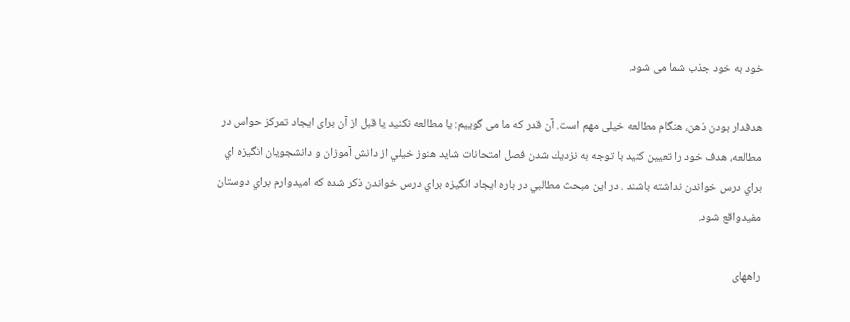خود به خود جذب شما می شود.

هدفدار بودن ذهن، هنگام مطالعه خیلی مهم است. آن قدر که ما می گوییم: یا مطالعه نکنید یا قبل از آن برای ایجاد تمرکز حواس در مطالعه، هدف خود را تعیین کنید با توجه به نزديك شدن فصل امتحانات شايد هنوز خيلي از دانش آموزان و دانشجويان انگيزه اي براي درس خواندن نداشته باشند . در اين مبحث مطالبي در باره ايجاد انگيزه براي درس خواندن ذكر شده كه اميدوارم براي دوستان مفيدواقع شود.

راههای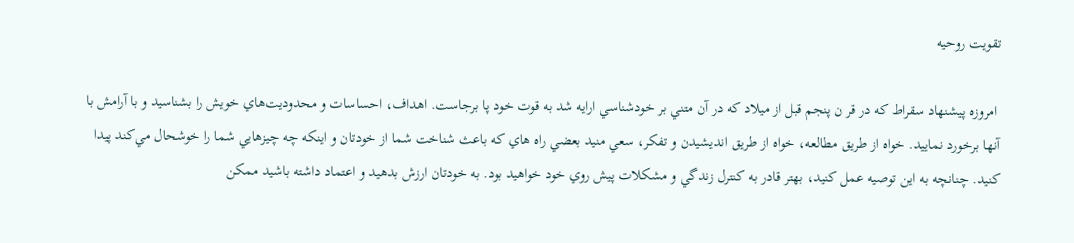تقويت روحيه

 امروزه پيشنهاد سقراط كه در قر ن پنجم قبل از ميلاد كه در آن متني بر خودشناسي ارايه شد به قوت خود پا برجاست. اهداف، احساسات و محدوديت‌هاي خويش را بشناسيد و با آرامش با آنها برخورد نماييد. خواه از طريق مطالعه، خواه از طريق انديشيدن و تفكر، سعي منيد بعضي راه هاي كه باعث شناخت شما از خودتان و اينكه چه چيزهايي شما را خوشحال مي‌كند پيدا كنيد. چنانچه به اين توصيه عمل كنيد، بهتر قادر به كنترل زندگي و مشكلات پيش روي خود خواهيد بود. به خودتان ارزش بدهيد و اعتماد داشته باشيد ممكن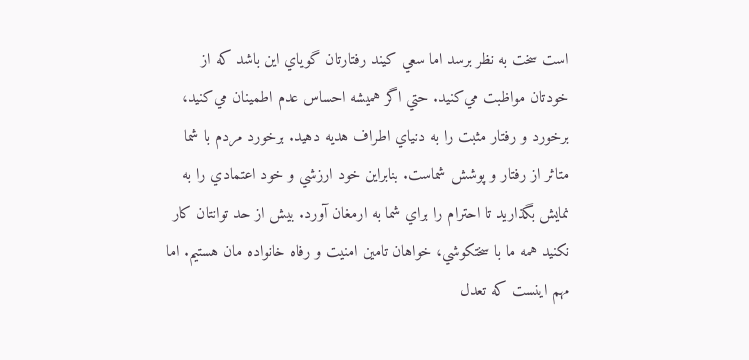است سخت به نظر برسد اما سعي كيند رفتارتان گوياي اين باشد كه از خودتان مواظبت مي‌كنيد. حتي اگر هميشه احساس عدم اطمينان مي‌كنيد، برخورد و رفتار مثبت را به دنياي اطراف هديه دهيد. برخورد مردم با شما متاثر از رفتار و پوشش شماست. بنابراين خود ارزشي و خود اعتمادي را به نمايش بگذاريد تا احترام را براي شما به ارمغان آورد. بيش از حد توانتان كار نكنيد همه ما با سختكوشي، خواهان تامين امنيت و رفاه خانواده مان هستيم. اما مهم اينست كه تعدل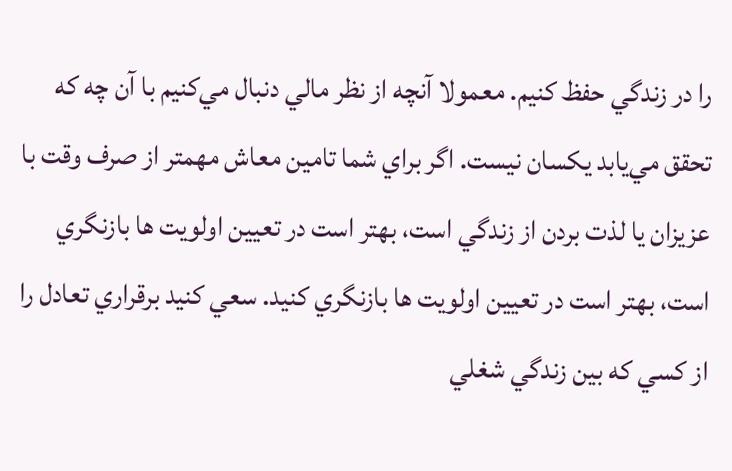را در زندگي حفظ كنيم. معمولا آنچه از نظر مالي دنبال مي‌كنيم با آن چه كه تحقق مي‌يابد يكسان نيست. اگر براي شما تامين معاش مهمتر از صرف وقت با عزيزان يا لذت بردن از زندگي است، بهتر است در تعيين اولويت ها بازنگري است، بهتر است در تعيين اولويت ها بازنگري كنيد. سعي كنيد برقراري تعادل را از كسي كه بين زندگي شغلي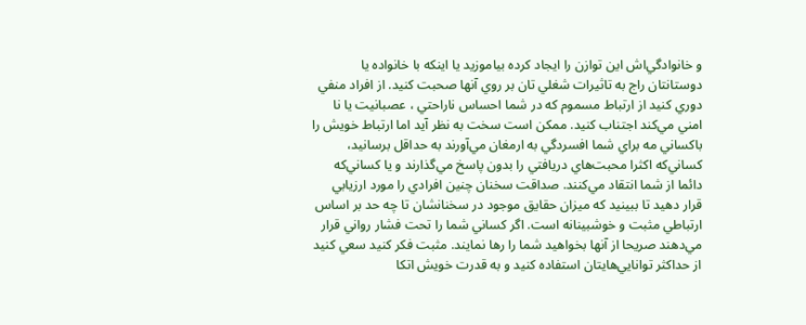و خانوادگي‌اش اين توازن را ايجاد كرده بياموزيد يا اينكه با خانواده يا دوستانتان راج به تاثيرات شغلي تان بر روي آنها صحبت كنيد. از افراد منفي دوري كنيد از ارتباط مسموم كه در شما احساس ناراحتي ، عصبانيت يا نا امني مي‌كند اجتناب كنيد. ممكن است سخت به نظر آيد اما ارتباط خويش را باكساني مه براي شما افسردگي به ارمغان مي‌آورند به حداقل برسانيد، كساني‌كه اكثرا محبت‌هاي دريافتي را بدون پاسخ مي‌گذارند و يا كساني‌كه دائما از شما انتقاد مي‌كنند. صداقت سخنان چنين افرادي را مورد ارزيابي قرار دهيد تا ببينيد كه ميزان حقايق موجود در سخنانشان تا چه حد بر اساس ارتباطي مثبت و خوشبينانه است. اگر كساني شما را تحت فشار رواني قرار مي‌دهند صريحا از آنها بخواهيد شما را رها نمايند. مثبت فكر كنيد سعي كنيد از حداكثر توانايي‌هايتان استفاده كنيد و به قدرت خويش اتكا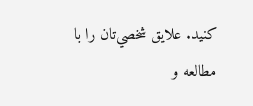كنيد. علايق شخصي‌تان را با مطالعه و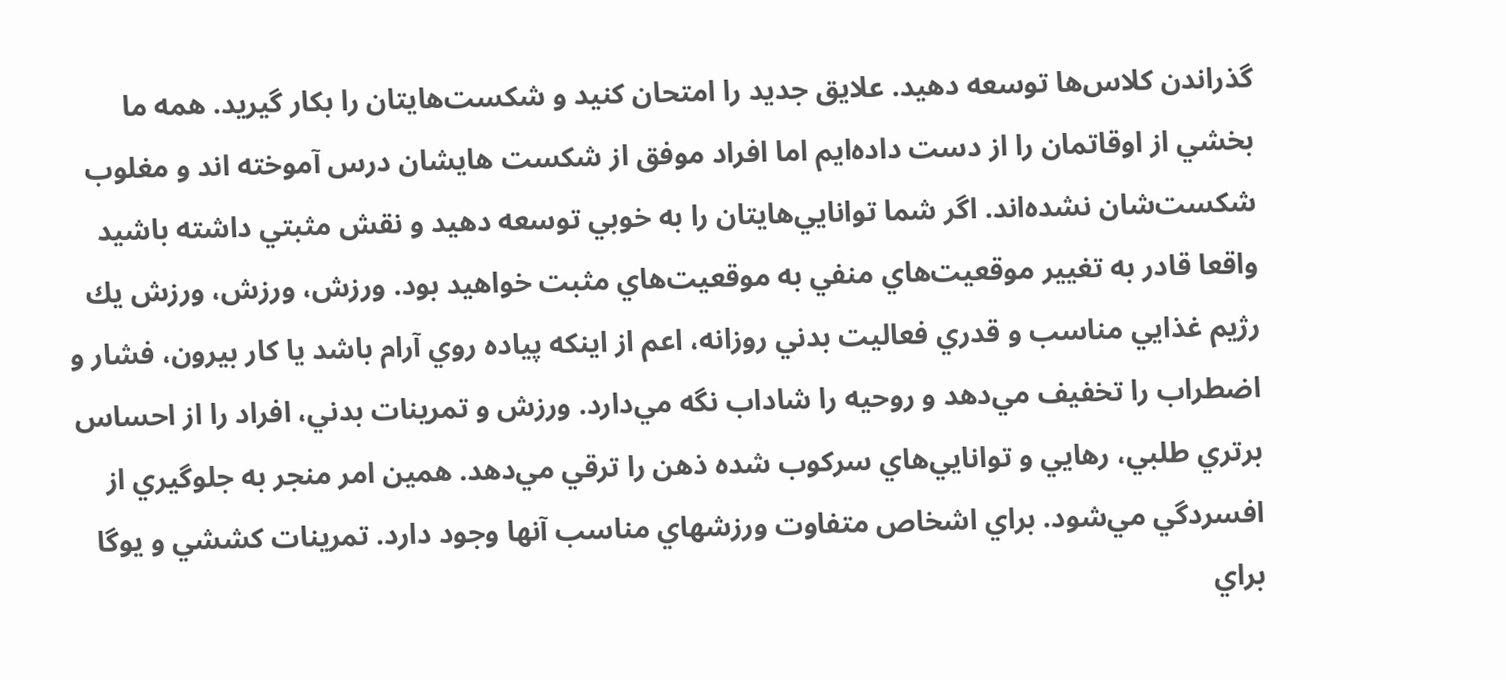گذراندن كلاس‌ها توسعه دهيد. علايق جديد را امتحان كنيد و شكست‌هايتان را بكار گيريد. همه ما بخشي از اوقاتمان را از دست داده‌ايم اما افراد موفق از شكست هايشان درس آموخته اند و مغلوب شكست‌شان نشده‌اند. اگر شما توانايي‌هايتان را به خوبي توسعه دهيد و نقش مثبتي داشته باشيد واقعا قادر به تغيير موقعيت‌هاي منفي به موقعيت‌هاي مثبت خواهيد بود. ورزش، ورزش، ورزش يك رژيم غذايي مناسب و قدري فعاليت بدني روزانه، اعم از اينكه پياده روي آرام باشد يا كار بيرون، فشار و اضطراب را تخفيف مي‌دهد و روحيه را شاداب نگه مي‌دارد. ورزش و تمرينات بدني، افراد را از احساس برتري طلبي، رهايي و توانايي‌هاي سركوب شده ذهن را ترقي مي‌دهد. همين امر منجر به جلوگيري از افسردگي مي‌شود. براي اشخاص متفاوت ورزشهاي مناسب آنها وجود دارد. تمرينات كششي و يوگا براي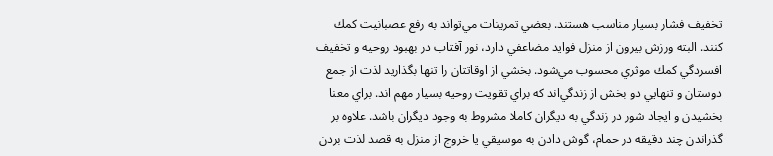تخفيف فشار بسيار مناسب هستند. بعضي تمرينات مي‌تواند به رفع عصبانيت كمك كنند. البته ورزش بيرون از منزل فوايد مضاعفي دارد، نور آفتاب در بهبود روحيه و تخفيف افسردگي كمك موثري محسوب مي‌شود. بخشي از اوقاتتان را تنها بگذاريد لذت از جمع دوستان و تنهايي دو بخش از زندگي‌اند كه براي تقويت روحيه بسيار مهم اند. براي معنا بخشيدن و ايجاد شور در زندگي به ديگران كاملا مشروط به وجود ديگران باشد. علاوه بر گذراندن چند دقيقه در حمام، گوش دادن به موسيقي يا خروج از منزل به قصد لذت بردن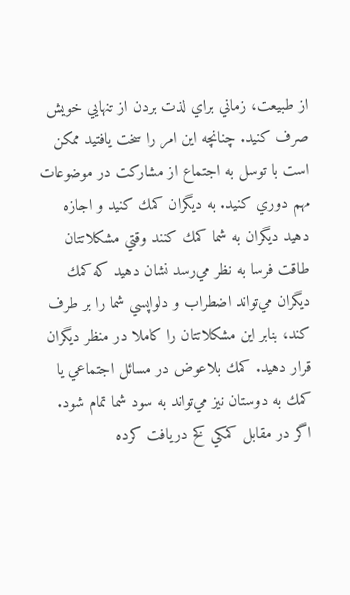از طبيعت، زماني براي لذت بردن از تنهايي خويش صرف كنيد. چنانچه اين امر را سخت يافتيد ممكن است با توسل به اجتماع از مشاركت در موضوعات مهم دوري كنيد. به ديگران كمك كنيد و اجازه دهيد ديگران به شما كمك كنند وقتي مشكلاتتان طاقت فرسا به نظر مي‌رسد نشان دهيد كه كمك ديگران مي‌تواند اضطراب و دلواپسي شما را بر طرف كند، بنابر اين مشكلاتتان را كاملا در منظر ديگران قرار دهيد. كمك بلاعوض در مسائل اجتماعي يا كمك به دوستان نيز مي‌تواند به سود شما تمام شود. اگر در مقابل كمكي كخ دريافت كرده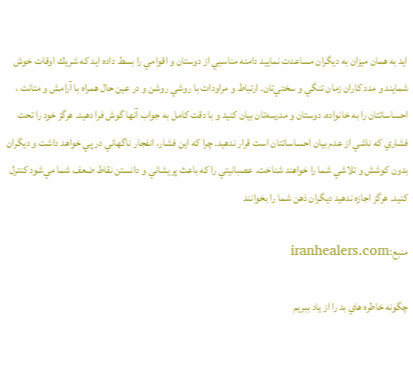ايد به همان ميزان به ديگران مساعدت نماييد دامنه مناسبي از دوستان و اقوامي را بسط داده ايد كه شريك اوقات خوش شمايند و مدد كاران زمان تنگي و سختي‌تان. ارتباط و مراودات با روشي روشن و در عين حال همراه با آرامش و متانت ، احساساتتان را به خانواده، دوستان و مدرسه‌تان بيان كنيد و با دقت كامل به جواب آنها گوش فرا دهيد. هرگز خود را تحت فشاري كه ناشي از عدم بيان احساساتتان است قرار ندهيد. چرا كه اين فشار، انفجار ناگهاني در پي خواهد داشت و ديگران بدون كوشش و تلاشي شما را خواهند شناخت. عصبانيتي را كه باعث پريشاني و دانستن نقاط ضعف شما مي‌شود كنترل كنيد. هرگز اجازه ندهيد ديگران ذهن شما را بخوانند

منبع:iranhealers.com

چگونه خاطره هاي بد را از ياد ببريم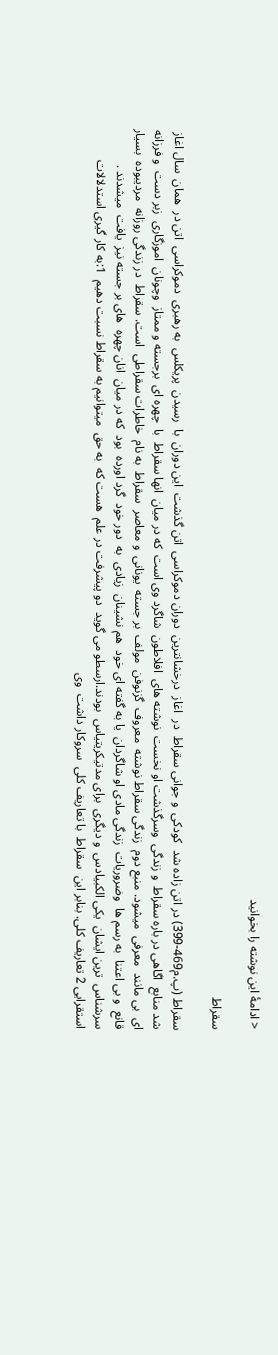< ادامهٔ این نوشته را بخوانید

سقراط

سقراط (پ.م469-399) در اتن زاده شد  کودکی  و جوانی سقراط  در  اغاز  درخشانترین  دوران دموکراسی  اتن گذشت  این دوران  با  رسیدن  پریکلس  به رهبری  دموکراسی  اتن در  همان  سال اغاز شد منابع  اگاهی در باره سقراط  و زندگی  وسرگذشت او نخست  نوشته های  افلاطون  شاگرد وی است  که در میان  انها سقراط  با  چهره ای  برجسته و ممتاز  وچونان  اموزگاری  زبر دست  و فرزانه ای  بی مانند  معرفی  میشود. منبع دوم  زندگی سقراط نوشته  معروف  گزنوفن  مولف  بر جسته  یونانی  و معاصر  سقراط  به نام  خاطرات سقراطی  است. سقراط  در زندگی روزانه  مردیبوده  بسیار قانع  و بی اعتنا  به رسم ها  وضروریات  زندگی مادی او شاگردان  یا به گفته ای خود  هم نشینان  زیادی  به  دور خود  گرد اورده  بود  که در میان  انان چهره  های بر جسته نیز  یافت  میشدند . سرشناس  ترین ایشان  یکی الکبیادس  و دیگری  برای مدتیکریتیاس  بودند.ارسطو می گوید  دو پیشرفت در علم  هست که  به حق  میتوانیم به سقراط نسبت دهیم  1:به کار گیری استدلالات استقرایی 2 تعاریف کلی. بنابر این  سقراط  با تعاریف کلی  سروکار داشت  وی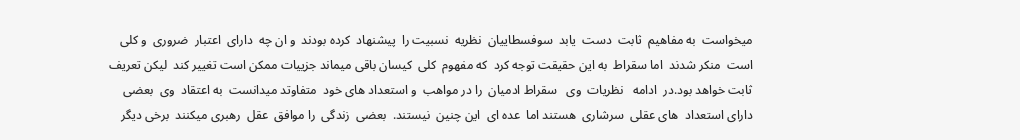میخواست  به مفاهیم  ثابت  دست  یابد  سوفسطاییان  نظریه  نسبیت را  پیشنهاد  کرده بودند  و ان چه  دارای  اعتبار  ضروری  و کلی است  منکر شدند  اما سقراط  به این حقیقت توجه کرد  که مفهوم  کلی  کیسان باقی میماند جزییات ممکن است تغییر کند  لیکن تعریف  ثابت خواهد بود.در  ادامه   نظریات  وی   سقراط ادمیان  را در مواهب  و استعداد های خود  متفاوتد میدانست  به اعتقاد  وی  بعضی   دارای استعداد  های عقلی  سرشاری  هستند اما  عده ای  این چنین  نیستند.  بعضی  زندگی  را موافق  عقل  رهبری میکنند  برخی دیگر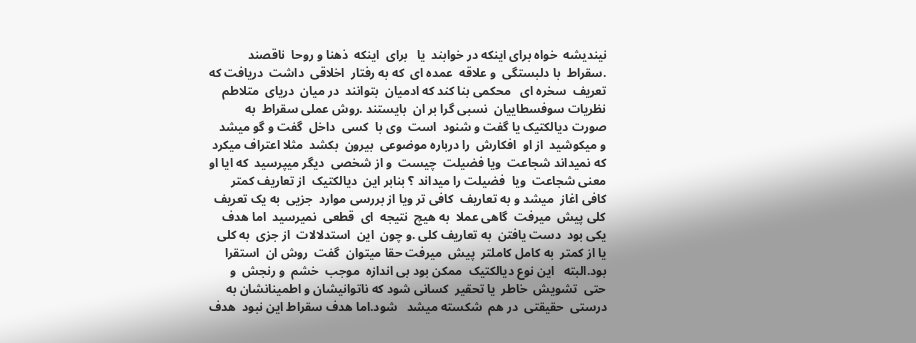نیندیشه  خواه برای اینکه در خوابند  یا   برای  اینکه  ذهنا و روحا  ناقصند .سقراط  با دلبستگی  و علاقه  عمده ای  که به رفتار  اخلاقی  داشت  دریافت که تعریف  سخره ای   محکمی بنا کند که ادمیان  بتوانند  در میان  دریای  متلاطم  نظریات سوفسطاییان  نسبی گرا بر ان  بایستند .روش عملی سقراط  به صورت دیالکتیک یا گفت و شنود  است  وی با  کسی  داخل  گفت و گو میشد  و میکوشید  از او  افکارش  را درباره موضوعی  بیرون  بکشد  مثلا اعتراف میکرد  که نمیداند شجاعت  ویا فضیلت  چیست  و از شخصی  دیگر میپرسید  که ایا او  معنی شجاعت  ویا  فضیلت را میداند ؟ بنابر این  دیالکتیک  از تعاریف کمتر  کافی اغاز  میشد و به تعاریف  کافی تر ویا از بررسی موارد  جزیی  به یک تعریف  کلی پیش  میرفت  گاهی عملا  به هیچ  نتیجه  ای  قطعی  نمیرسید  اما هدف  یکی بود  دست یافتن  به تعاریف کلی .و چون  این  استدلالات  از جزی  به کلی  یا از کمتر  به کامل کاملتر  پیش  میرفت حقا میتوان  گفت  روش ان  استقرا بود.البته   این نوع دیالکتیک  ممکن بود بی اندازه  موجب  خشم  و رنجش  و حتی  تشویش  خاطر  یا تحقیر  کسانی شود که ناتوانیشان و اطمینانشان به درستی  حقیقتی  در هم  شکسته میشد   شود.اما هدف سقراط این نبود  هدف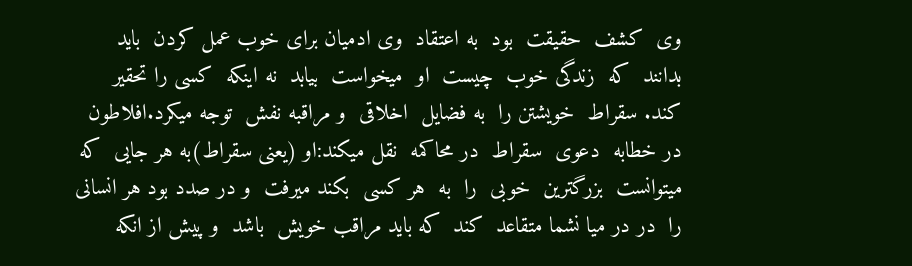وی  کشف  حقیقت  بود  به اعتقاد  وی ادمیان برای خوب عمل کردن  باید  بدانند  که  زندگی خوب  چیست  او  میخواست  بیابد  نه اینکه  کسی را تحقیر کند. سقراط  خویشتن را  به فضایل  اخلاقی  و مراقبه نفش  توجه میکرد.افلاطون  در خطابه  دعوی  سقراط  در محاکمه  نقل میکند:او (یعنی سقراط)به هر جایی  که میتوانست  بزرگترین  خوبی  را  به  هر کسی  بکند میرفت  و در صدد بود هر انسانی  را  در در میا نشما متقاعد  کند  که باید مراقب خویش  باشد  و پیش از انکه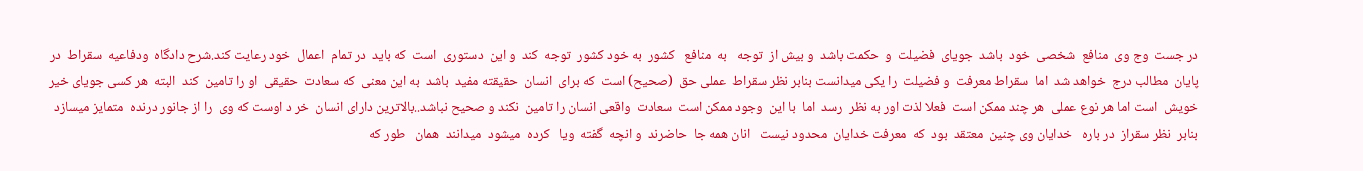در جست  وج وی  منافع  شخصی  خود  باشد  جویای  فضیلت  و  حکمت باشد  و بیش از  توجه   به  منافع   کشور  به خود کشور  توجه  کند  و این  دستوری  است  که باید  در تمام  اعمال  خود رعایت کند.شرح دادگاه  ودفاعیه  سقراط  در پایان  مطالب درج  خواهد شد  اما  سقراط معرفت  و فضیلت  را یکی میدانست بنابر نظر سقراط  عملی حق  (صحیح) است  که برای  انسان  حقیقته مفید  باشد  به این معنی  که سعادت  حقیقی  او را تامین  کند  البته  هر کسی جویای خیر  خویش  است اما هر نوع عملی  هر چند ممکن است  فعلا لذت اور به نظر  رسد  اما  با این  وجود ممکن است  سعادت  واقعی انسان را تامین  نکند و صحیح نباشد..بالاترین دارای انسان  خر د اوست که وی  را از جانور درنده  متمایز میسازد  بنابر  نظر سقراز  در باره   خدایان وی چنین  معتقد  بود  که  معرفت خدایان  محدود نیست   انان همه جا  حاضرند  و انچه  گفته  ویا   کرده  میشود  میدانند  همان   طور که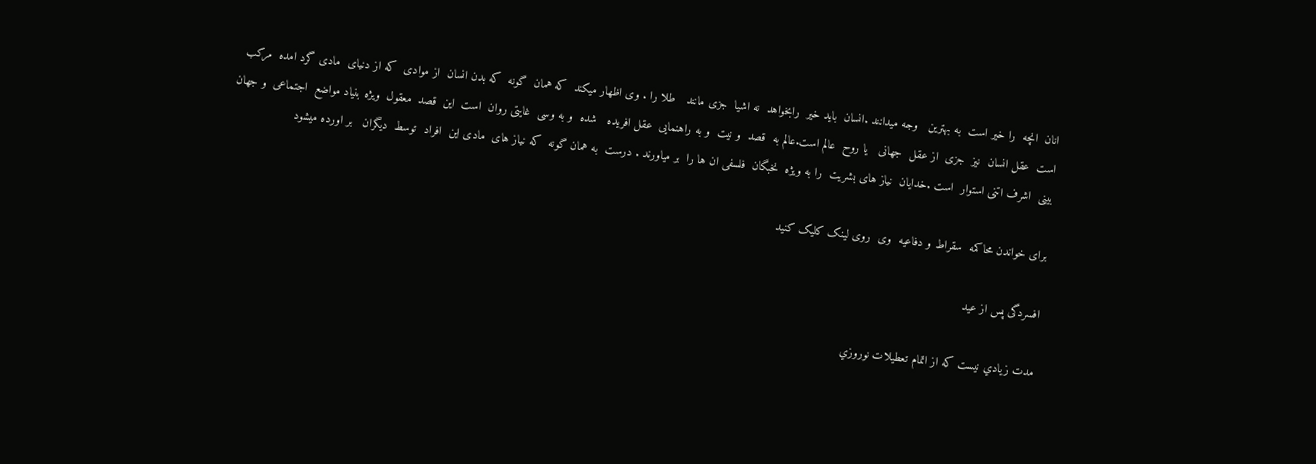انان  انچه  را خیر است  به بهترین   وجه میدانند .انسان  باید خیر  رابخواهد  نه اشیا  جزی مانند   طلا را . وی اظهار میکند  که همان  گونه  که بدن انسان  از موادی  که از دنیای  مادی گرد امده  مرکب است  عقل انسان  نیز  جزی  از عقل  جهانی   یا روح  عالم است.عالم به  قصد  و نیت  و به راهنمایی  عقل افریده   شده  و به وسی  غایتی روان  است  این  قصد  معقول  ویژه بنیاد مواضع  اجتماعی  و جهان بینی  اشرف اتنی استوار  است .خدایان  نیاز های بشریت  را به ویژه  نخبگان  فلسفی ان ها را  بر میاورند . درست  به همان گونه  که نیاز های  مادی این  افراد  توسط  دیگران   بر اورده میشود

برای خواندن محاکمه  سقراط و دفاعیه  وی  روی لینک کلیک کنید

افسردگی پس از عید

مدت زيادي نيست كه از اتمام تعطيلات نوروزي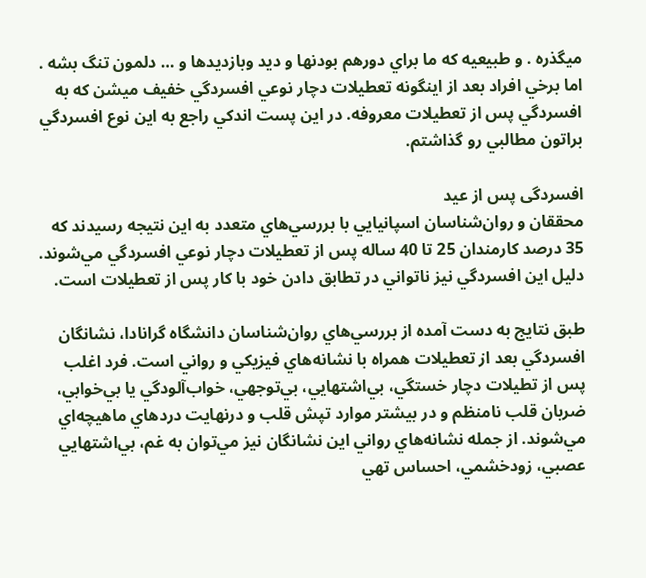ميگذره . و طبيعيه كه ما براي دورهم بودنها و ديد وبازديدها و … دلمون تنگ بشه . اما برخي افراد بعد از اينگونه تعطيلات دچار نوعي افسردگي خفيف ميشن كه به افسردگي پس از تعطيلات معروفه. در اين پست اندكي راجع به اين نوع افسردگي براتون مطالبي رو گذاشتم.

افسردگی پس از عید
محققان و روان‌شناسان اسپانيايي با بررسي‌هاي متعدد به اين نتيجه رسيدند که 35 درصد کارمندان 25 تا 40 ساله پس از تعطيلات دچار نوعي افسردگي مي‌شوند. دليل اين افسردگي نيز ناتواني در تطابق دادن خود با کار پس از تعطيلات است.

طبق نتايج به دست آمده از بررسي‌هاي روان‌شناسان دانشگاه گرانادا، نشانگان افسردگي بعد از تعطيلات همراه با نشانه‌هاي فيزيکي و رواني است. فرد اغلب پس از تطيلات دچار خستگي، بي‌اشتهايي، بي‌توجهي، خواب‌آلودگي يا بي‌‌خوابي، ضربان قلب نامنظم و در بيشتر موارد تپش قلب و درنهايت دردهاي ماهيچه‌اي مي‌شوند. از جمله نشانه‌هاي رواني اين نشانگان نيز مي‌توان به غم، بي‌اشتهايي عصبي، زودخشمي، احساس تهي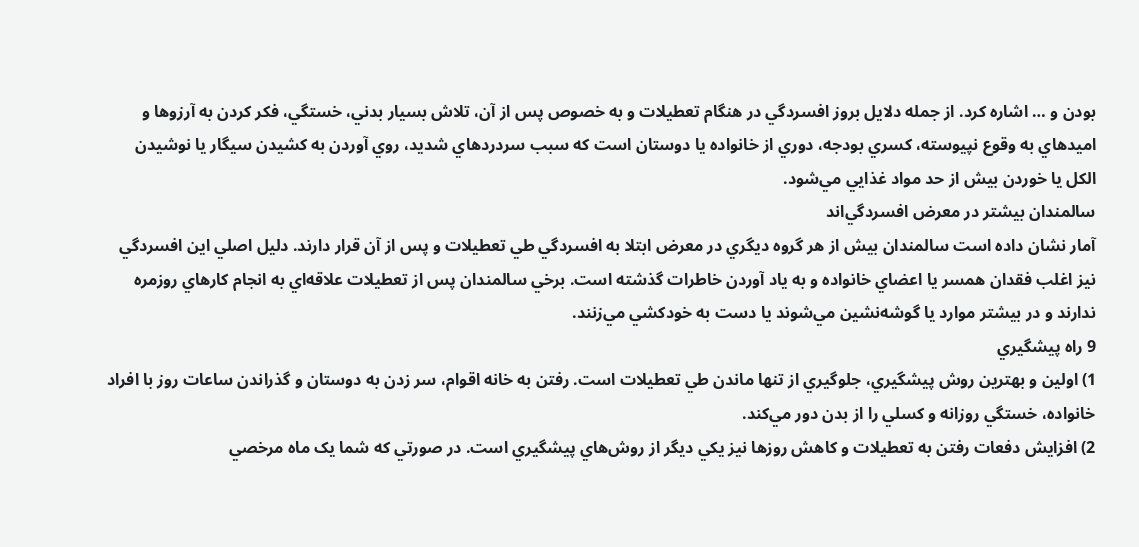بودن و … اشاره کرد. از جمله دلايل بروز افسردگي در هنگام تعطيلات و به خصوص پس از آن، تلاش بسيار بدني، خستگي، فکر کردن به آرزوها و اميدهاي به وقوع نپيوسته، کسري بودجه، دوري از خانواده يا دوستان است که سبب سردردهاي شديد، روي آوردن به کشيدن سيگار يا نوشيدن الکل يا خوردن بيش از حد مواد غذايي مي‌شود.
سالمندان بيشتر در معرض افسردگي‌‌اند
آمار نشان داده است سالمندان بيش از هر گروه ديگري در معرض ابتلا به افسردگي طي تعطيلات و پس از آن قرار دارند. دليل اصلي اين افسردگي نيز اغلب فقدان همسر يا اعضاي خانواده و به ياد آوردن خاطرات گذشته است. برخي سالمندان پس از تعطيلات علاقه‌اي به انجام کارهاي روزمره ندارند و در بيشتر موارد يا گوشه‌نشين مي‌شوند يا دست به خودکشي مي‌زنند.
9 راه پيشگيري
1) اولين و بهترين روش پيشگيري، جلوگيري از تنها ماندن طي تعطيلات است. رفتن به خانه اقوام، سر زدن به دوستان و گذراندن ساعات روز با افراد خانواده، خستگي روزانه و کسلي را از بدن دور مي‌کند.
2) افزايش دفعات رفتن به تعطيلات و کاهش روزها نيز يکي ديگر از روش‌هاي پيشگيري است. در صورتي که شما يک ماه مرخصي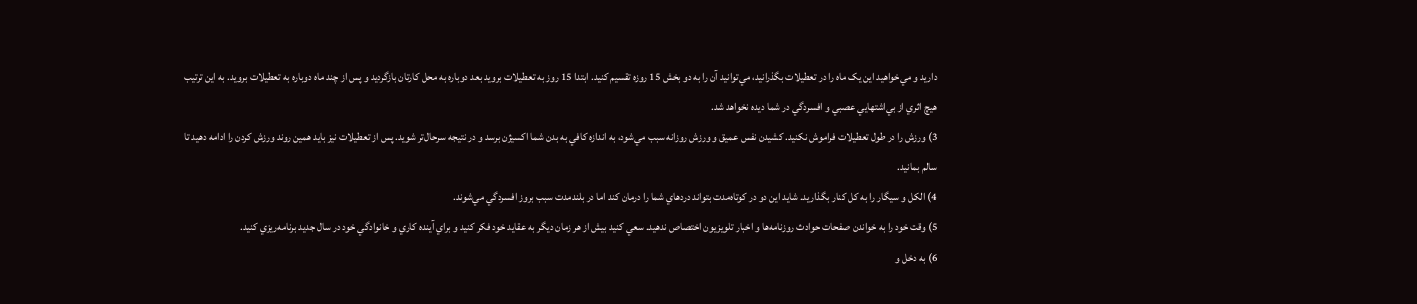داريد و مي‌خواهيد اين يک ماه را در تعطيلات بگذرانيد، مي‌توانيد آن را به دو بخش 15 روزه تقسيم کنيد. ابتدا 15 روز به تعطيلات برويد بعد دوباره به محل کارتان بازگرديد و پس از چند ماه دوباره به تعطيلات برويد. به اين ترتيب هيچ اثري از بي‌اشتهايي عصبي و افسردگي در شما ديده نخواهد شد.
3) ورزش را در طول تعطيلات فراموش نکنيد. کشيدن نفس عميق و ورزش روزانه سبب مي‌شود، به اندازه کافي به بدن شما اکسيژن برسد و در نتيجه سرحال‌تر شويد. پس از تعطيلات نيز بايد همين روند ورزش کردن را ادامه دهيد تا سالم بمانيد.
4) الکل و سيگار را به کل کنار بگذاريد. شايد اين دو در کوتاه‌مدت بتواند دردهاي شما را درمان کند اما در بلندمدت سبب بروز افسردگي مي‌شوند.
5) وقت خود را به خواندن صفحات حوادث روزنامه‌ها و اخبار تلويزيون اختصاص ندهيد. سعي کنيد بيش از هر زمان ديگر به عقايد خود فکر کنيد و براي آينده کاري و خانوادگي خود در سال جديد برنامه‌ريزي کنيد.
6) به دخل و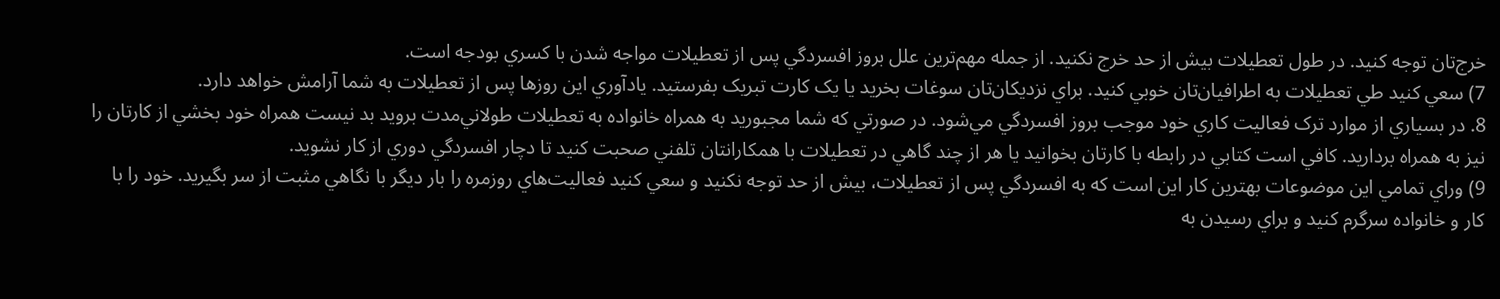خرج‌تان توجه کنيد. در طول تعطيلات بيش از حد خرج نکنيد. از جمله مهم‌ترين علل بروز افسردگي پس از تعطيلات مواجه شدن با کسري بودجه است.
7) سعي کنيد طي تعطيلات به اطرافيان‌تان خوبي کنيد. براي نزديکان‌تان سوغات بخريد يا يک کارت تبريک بفرستيد. يادآوري اين روزها پس از تعطيلات به شما آرامش خواهد دارد.
8. در بسياري از موارد ترک فعاليت کاري خود موجب بروز افسردگي مي‌شود. در صورتي که شما مجبوريد به همراه خانواده به تعطيلات طولاني‌مدت برويد بد نيست همراه خود بخشي از کارتان را نيز به همراه برداريد. کافي است کتابي در رابطه با کارتان بخوانيد يا هر از چند گاهي در تعطيلات با همکارانتان تلفني صحبت کنيد تا دچار افسردگي دوري از کار نشويد.
9) وراي تمامي اين موضوعات بهترين کار اين است که به افسردگي پس از تعطيلات، بيش از حد توجه نکنيد و سعي کنيد فعاليت‌هاي روزمره را بار ديگر با نگاهي مثبت از سر بگيريد. خود را با کار و خانواده سرگرم کنيد و براي رسيدن به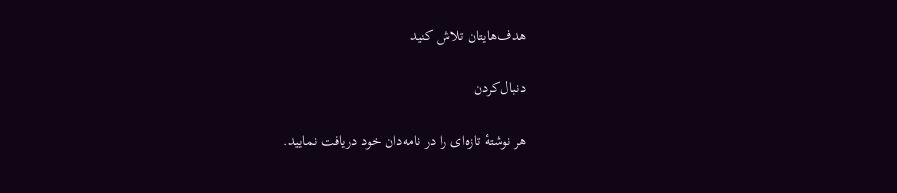هدف‌هايتان تلاش کنيد

دنبال‌کردن

هر نوشتهٔ تازه‌ای را در نامه‌دان خود دریافت نمایید.